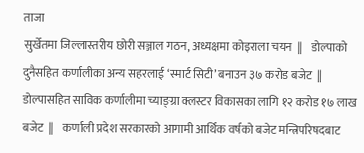ताजा
सुर्खेतमा जिल्लास्तरीय छोरी सञ्जाल गठन, अध्यक्षमा कोइराला चयन  ||    डोल्पाको दुनैसहित कर्णालीका अन्य सहरलाई ‘स्मार्ट सिटी’ बनाउन ३७ करोड बजेट  ||    डोल्पासहित साविक कर्णालीमा च्याङ्ग्रा क्लस्टर विकासका लागि १२ करोड १७ लाख बजेट  ||    कर्णाली प्रदेश सरकारको आगामी आर्थिक वर्षको बजेट मन्त्रिपरिषदबाट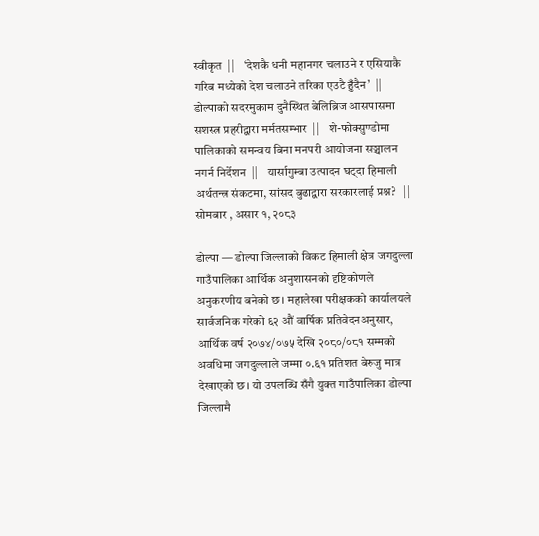स्वीकृत  ||    ‘देशकै धनी महानगर चलाउने र एसियाकै गरिब मध्येको देश चलाउने तरिका एउटै हुँदैन’  ||    डोल्पाको सदरमुकाम दुनैस्थित बेलिब्रिज आसपासमा सशस्त्र प्रहरीद्वारा मर्मतसम्भार  ||    शे-फोक्सुण्डोमा पालिकाको समन्वय बिना मनपरी आयोजना सञ्चालन नगर्न निर्देशन  ||    यार्सागुम्बा उत्पादन घट्दा हिमाली अर्थतन्त्र संकटमा, सांसद बुढाद्वारा सरकारलाई प्रश्न?   ||
सोमबार , असार १, २०८३

डोल्पा — डोल्पा जिल्लाको विकट हिमाली क्षेत्र जगदुल्ला गाउँपालिका आर्थिक अनुशासनको दृष्टिकोणले अनुकरणीय बनेको छ। महालेखा परीक्षकको कार्यालयले सार्वजनिक गरेको ६२ औं वार्षिक प्रतिवेदनअनुसार, आर्थिक वर्ष २०७४/०७५ देखि २०८०/०८१ सम्मको अवधिमा जगदुल्लाले जम्मा ०.६१ प्रतिशत बेरुजु मात्र देखाएको छ। यो उपलब्धि सँगै युक्त गाउँपालिका डोल्पा जिल्लामै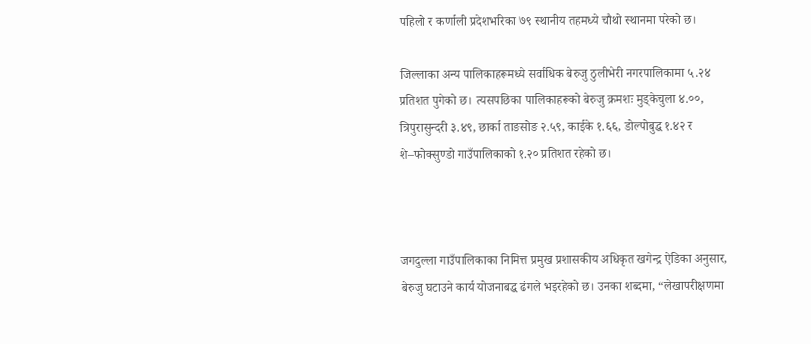पहिलो र कर्णाली प्रदेशभरिका ७९ स्थानीय तहमध्ये चौथो स्थानमा परेको छ।

जिल्लाका अन्य पालिकाहरूमध्ये सर्वाधिक बेरुजु ठुलीभेरी नगरपालिकामा ५.२४ प्रतिशत पुगेको छ। त्यसपछिका पालिकाहरूको बेरुजु क्रमशः मुड्केचुला ४.००, त्रिपुरासुन्दरी ३.४९, छार्का ताङसोङ २.५९, काईके १.६६, डोल्पोबुद्ध १.४२ र शे–फोक्सुण्डो गाउँपालिकाको १.२० प्रतिशत रहेको छ।



जगदुल्ला गाउँपालिकाका निमित्त प्रमुख प्रशासकीय अधिकृत खगेन्द्र ऐडिका अनुसार, बेरुजु घटाउने कार्य योजनाबद्ध ढंगले भइरहेको छ। उनका शब्दमा, “लेखापरीक्षणमा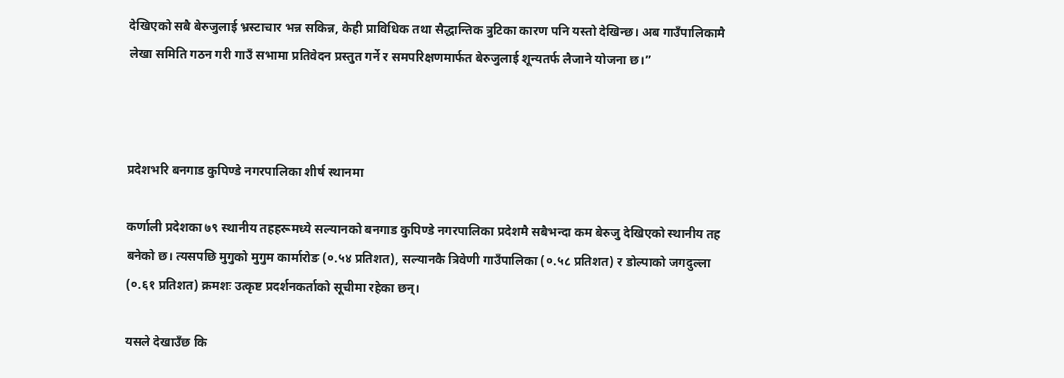देखिएको सबै बेरुजुलाई भ्रस्टाचार भन्न सकिन्न, केही प्राविधिक तथा सैद्धान्तिक त्रुटिका कारण पनि यस्तो देखिन्छ। अब गाउँपालिकामै लेखा समिति गठन गरी गाउँ सभामा प्रतिवेदन प्रस्तुत गर्ने र समपरिक्षणमार्फत बेरुजुलाई शून्यतर्फ लैजाने योजना छ।”



प्रदेशभरि बनगाड कुपिण्डे नगरपालिका शीर्ष स्थानमा

कर्णाली प्रदेशका ७९ स्थानीय तहहरूमध्ये सल्यानको बनगाड कुपिण्डे नगरपालिका प्रदेशमै सबैभन्दा कम बेरुजु देखिएको स्थानीय तह बनेको छ। त्यसपछि मुगुको मुगुम कार्मारोङ (०.५४ प्रतिशत), सल्यानकै त्रिवेणी गाउँपालिका (०.५८ प्रतिशत) र डोल्पाको जगदुल्ला (०.६१ प्रतिशत) क्रमशः उत्कृष्ट प्रदर्शनकर्ताको सूचीमा रहेका छन्।

यसले देखाउँछ कि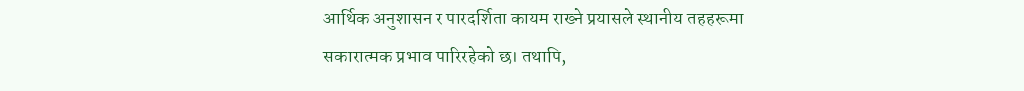आर्थिक अनुशासन र पारदर्शिता कायम राख्ने प्रयासले स्थानीय तहहरूमा सकारात्मक प्रभाव पारिरहेको छ। तथापि,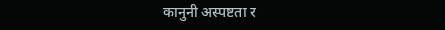कानुनी अस्पष्टता र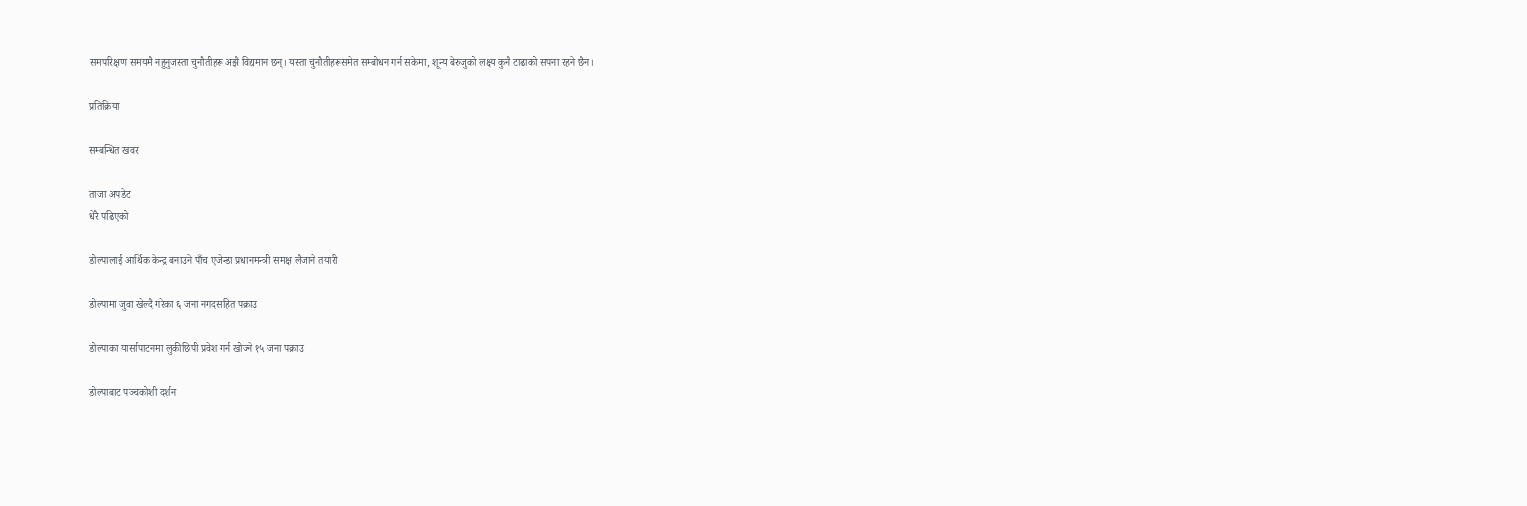समपरिक्षण समयमै नहुनुजस्ता चुनौतीहरू अझै विद्यमान छन्। यस्ता चुनौतीहरूसमेत सम्बोधन गर्न सकेमा, शून्य बेरुजुको लक्ष्य कुनै टाढाको सपना रहने छैन।

प्रतिक्रिया

सम्बन्धित खवर

ताजा अपडेट
धेरै पढिएको

डोल्पालाई आर्थिक केन्द्र बनाउने पाँच एजेन्डा प्रधानमन्त्री समक्ष लैजाने तयारी

डोल्पामा जुवा खेल्दै गरेका ६ जना नगदसहित पक्राउ

डोल्पाका यार्सापाटनमा लुकीछिपी प्रवेश गर्न खोज्ने १५ जना पक्राउ

डोल्पाबाट पञ्चकोशी दर्शन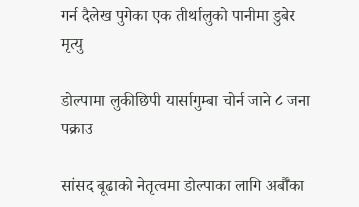गर्न दैलेख पुगेका एक तीर्थालुको पानीमा डुबेर मृत्यु

डोल्पामा लुकीछिपी यार्सागुम्बा चोर्न जाने ८ जना पक्राउ

सांसद बूढाको नेतृत्वमा डोल्पाका लागि अर्बौँका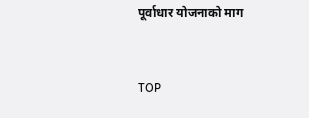पूर्वाधार योजनाको माग


TOP